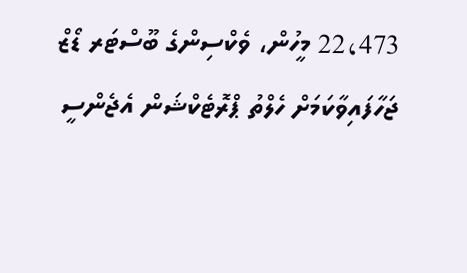22،473 މީހުން، ވެކްސިންގެ ބޫސްޓަރ ޑޯޒް ޖަހާފައިވާކަމަށް ހެލްތު ޕްރޮޓެކްޝަން އެޖެންސީ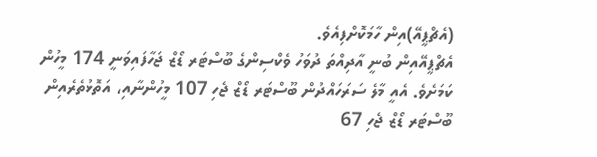(އެޗްޕީއޭ)އިން ހާމަކޮށްފިއެވެ.
އެޗްޕީއޭއިން ބުނީ އާދިއްތަ ދުވަހު ވެކްސިންގެ ބޫސްޓަރ ޑޯޒް ޖަހާފައިވަނީ 174 މީހުން ކަމަށެވެ. އެއީ މާލެ ސަރަހައްދުން ބޫސްޓަރ ޑޯޒް ޖެހި 107 މީހުންނާއި، އަތޮޅުތެރެއިން ބޫސްޓަރ ޑޯޒް ޖެހި 67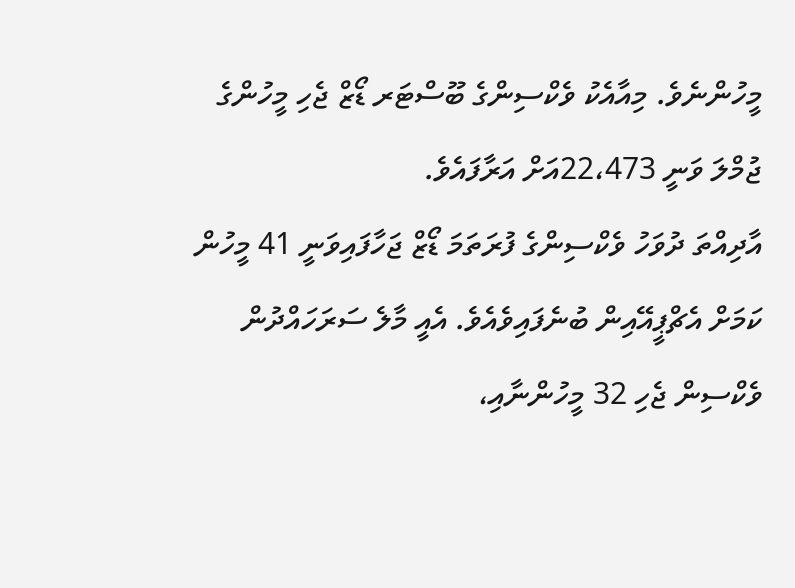މީހުންނެވެ. މިއާއެކު ވެކްސިންގެ ބޫސްޓަރ ޑޯޒް ޖެހި މީހުންގެ ޖުމްލަ ވަނީ 22،473އަށް އަރާފައެވެ.
އާދިއްތަ ދުވަހު ވެކްސިންގެ ފުރަތަމަ ޑޯޒް ޖަހާފައިވަނީ 41 މީހުން ކަމަށް އެޗްޕީއޭއިން ބުނެފައިވެއެވެ. އެއީ މާލެ ސަރަހައްދުން ވެކްސިން ޖެހި 32 މީހުންނާއި،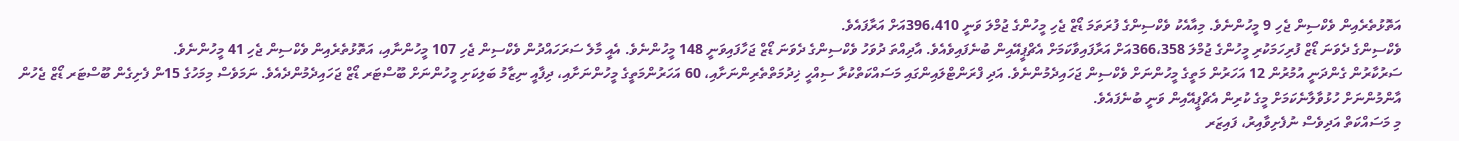އަތޮޅުތެރެއިން ވެކްސިން ޖެހި 9 މީހުންނެވެ. މިއާއެކު ވެކްސިންގެ ފުރަތަމަ ޑޯޒް ޖެހި މީހުންގެ ޖުމްލަ ވަނީ 396،410އަށް އަރާފައެވެ.
ވެކްސިންގެ ދެވަނަ ޑޯޒް ފުރިހަމަކުރި މީހުންގެ ޖުމްލަ 366،358އަށް އަރާފައިވާކަމަށް އެޗްޕީއޭއިން ބުނެފައިވެއެވެ. އާދިއްތަ ދުވަހު ވެކްސިންގެ ދެވަނަ ޑޯޒް ޖަހާފައިވަނީ 148 މީހުންނެވެ. އެއީ މާލެ ސަރަހައްދުން ވެކްސިން ޖެހި 107 މީހުންނާއި، އަތޮޅުތެރެއިން ވެކްސިން ޖެހި 41 މީހުންނެވެ.
ސަރުކާރުން ގެންދަނީ އުމުރުން 12 އަހަރުން މަތީގެ މީހުންނަށް ވެކްސިން ޖަހައިދެމުންނެވެ. އަދި ފްރަންޓްލައިންގައި މަސައްކަތްކުރާ ސިއްހީ ޚިދުމަތްތެރިންނަށާއި، 60 އަހަރުންމަތީގެ މީހުންނަށާއި، ދިފާއީ ނިޒާމު ބަލިކަށި މީހުންނަށް ބޫސްޓަރ ޑޯޒް ޖަހައިދެމުންދެއެވެ. ނަމަވެސް މިމަހުގެ 15ން ފެށިގެން ބޫސްޓަރ ޑޯޒް ޖެހުން އާންމުންނަށް ހުޅުވާލާނެކަމަށް މީގެ ކުރިން އެޗްޕީއޭއިން ވަނީ ބުނެފައެވެ.
މި މަސައްކަތް އަދިވެސް ނުފެށިވާއިރު، ފައިޒަރ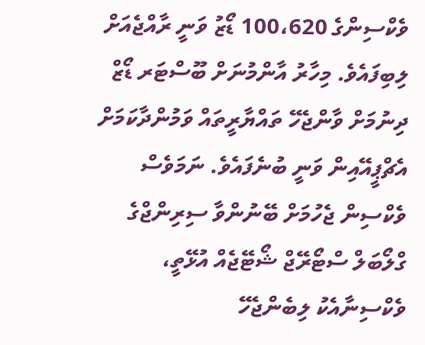ވެކްސިންގެ 100،620 ޑޯޒު ވަނީ ރާއްޖެއަށް ލިބިފައެވެ. މިހާރު އާންމުނަށް ބޫސްޓަރ ޑޯޒް ދިނުމަށް ވާންޖެހޭ ތައްޔާރީތައް ވަމުންދާކަމަށް އެޗްޕީއޭއިން ވަނީ ބުނެފައެވެ. ނަމަވެސް ވެކްސިން ޖެހުމަށް ބޭނުންވާ ސިރިންޖްގެ ގްލޯބަލް ސްޓޯރޭޖް ޝޯޓޭޖެއް އުޅޭތީ، ވެކްސިނާއެކު ލިބެންޖެހޭ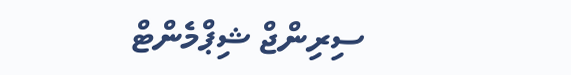ސިރިންޖް ޝިޕްމެންޓް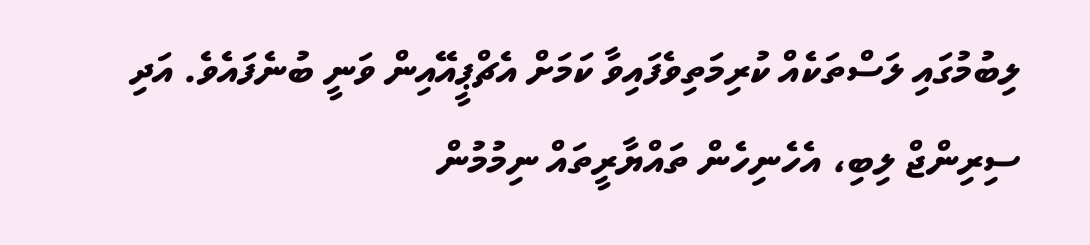ލިބުމުގައި ލަސްތަކެއް ކުރިމަތިވެފައިވާ ކަމަށް އެޗްޕީއޭއިން ވަނީ ބުނެފައެވެ. އަދި ސިރިންޖް ލިބި، އެހެނިހެން ތައްޔާރީތައް ނިމުމުން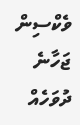ވެކްސިން ޖަހާނެ ދުވަހެއް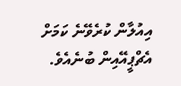އިއުލާން ކުރެވޭނެ ކަމަށް އެޗްޕީއޭއިން ބުނެއެވެ.